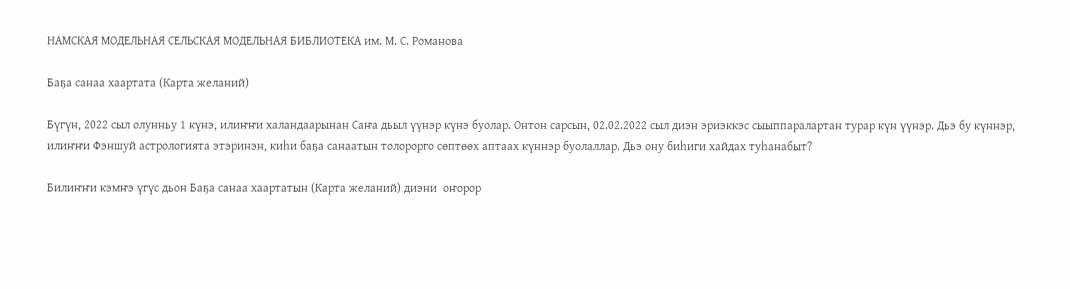НАМСКАЯ МОДЕЛЬНАЯ СЕЛЬСКАЯ МОДЕЛЬНАЯ БИБЛИОТЕКА им. М. С. Романова

Баҕа санаа хаартата (Карта желаний)

Бүгүн, 2022 сыл олунньу 1 күнэ, илиҥҥи халандаарынан Саҥа дьыл үүнэр күнэ буолар. Онтон сарсын, 02.02.2022 сыл диэн эриэккэс сыыппаралартан турар күн үүнэр. Дьэ бу күннэр, илиҥҥи Фэншуй астрологията этэринэн, киһи баҕа санаатын толорорго сөптөөх аптаах күннэр буолаллар. Дьэ ону биһиги хайдах туһанабыт?

Билиҥҥи кэмҥэ үгүс дьон Баҕа санаа хаартатын (Карта желаний) диэни  оҥорор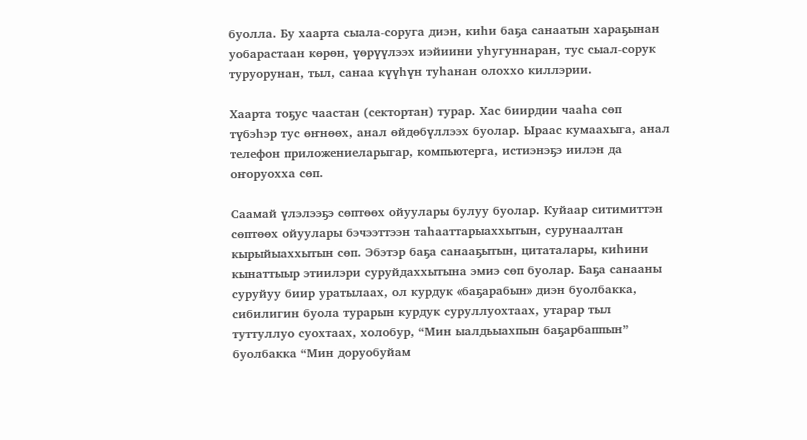буолла. Бу хаарта сыала-соруга диэн, киһи баҕа санаатын хараҕынан уобарастаан көрөн, үөрүүлээх иэйиини уһугуннаран, тус сыал-сорук туруорунан, тыл, санаа күүһүн туһанан олоххо киллэрии.

Хаарта тоҕус чаастан (сектортан) турар. Хас биирдии чааһа сөп түбэһэр тус өҥнөөх, анал өйдөбүллээх буолар. Ыраас кумаахыга, анал телефон приложениеларыгар, компьютерга, истиэнэҕэ иилэн да оҥоруохха сөп.

Саамай үлэлээҕэ сөптөөх ойуулары булуу буолар. Куйаар ситимиттэн сөптөөх ойуулары бэчээттээн таһааттарыаххытын, сурунаалтан кырыйыаххытын сөп. Эбэтэр баҕа санааҕытын, цитаталары, киһини кынаттыыр этиилэри суруйдаххытына эмиэ сөп буолар. Баҕа санааны суруйуу биир уратылаах, ол курдук «баҕарабын» диэн буолбакка, сибилигин буола турарын курдук суруллуохтаах, утарар тыл туттуллуо суохтаах, холобур, “Мин ыалдьыахпын баҕарбаппын” буолбакка “Мин доруобуйам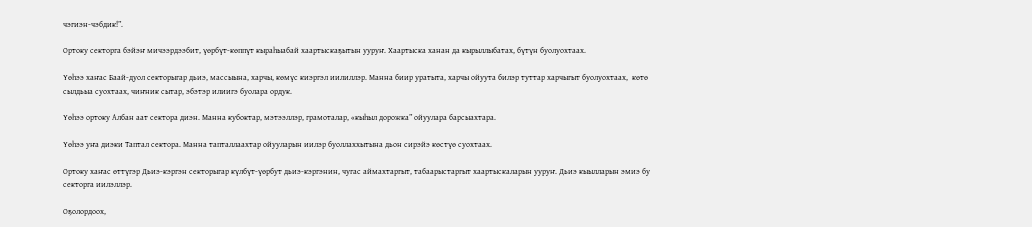чэгиэн-чэбдик!”.

Ортоку секторга бэйэҥ мичээрдээбит, үөрбүт-көппүт кыраһыабай хаартыскаҕытын ууруҥ. Хаартыска ханан да кырыллыбатах, бүтүн буолуохтаах.

Үөһээ хаҥас Баай-дуол секторыгар дьиэ, массыына, харчы, көмүс киэргэл иилиллэр. Манна биир уратыта, харчы ойуута билэр туттар харчыгыт буолуохтаах,  көтө сылдьыа суохтаах, чиҥник сытар, эбэтэр илиигэ буолара ордук.

Үөһээ ортоку Албан аат сектора диэн. Манна кубоктар, мэтээллэр, грамоталар, «кыһыл дорожка” ойуулара барсыахтара.

Үөһээ уҥа диэки Таптал сектора. Манна тапталлаахтар ойууларын иилэр буоллаххытына дьон сирэйэ көстүө суохтаах.

Ортоку хаҥас өттүгэр Дьиэ-кэргэн секторыгар күлбүт-үөрбут дьиэ-кэргэнин, чугас аймахтаргыт, табаарыстаргыт хаартыскаларын ууруҥ. Дьиэ кыылларын эмиэ бу секторга иилэллэр.

Оҕолордоох,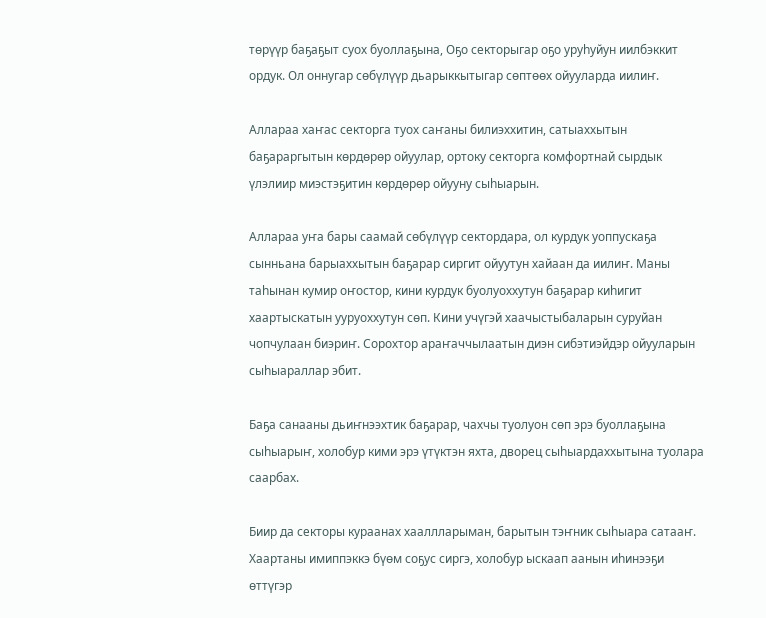төрүүр баҕаҕыт суох буоллаҕына, Оҕо секторыгар оҕо уруһуйун иилбэккит ордук. Ол оннугар сөбүлүүр дьарыккытыгар сөптөөх ойууларда иилиҥ.

Аллараа хаҥас секторга туох саҥаны билиэххитин, сатыаххытын баҕараргытын көрдөрөр ойуулар, ортоку секторга комфортнай сырдык үлэлиир миэстэҕитин көрдөрөр ойууну сыһыарын.

Аллараа уҥа бары саамай сөбүлүүр сектордара, ол курдук уоппускаҕа сынньана барыаххытын баҕарар сиргит ойуутун хайаан да иилиҥ. Маны таһынан кумир оҥостор, кини курдук буолуоххутун баҕарар киһигит хаартыскатын ууруоххутун сөп. Кини учүгэй хаачыстыбаларын суруйан чопчулаан биэриҥ. Сорохтор араҥаччылаатын диэн сибэтиэйдэр ойууларын сыһыараллар эбит.

Баҕа санааны дьиҥнээхтик баҕарар, чахчы туолуон сөп эрэ буоллаҕына сыһыарыҥ, холобур кими эрэ үтүктэн яхта, дворец сыһыардаххытына туолара саарбах.

Биир да секторы кураанах хааллларыман, барытын тэҥник сыһыара сатааҥ. Хаартаны имиппэккэ бүөм соҕус сиргэ, холобур ыскаап аанын иһинээҕи өттүгэр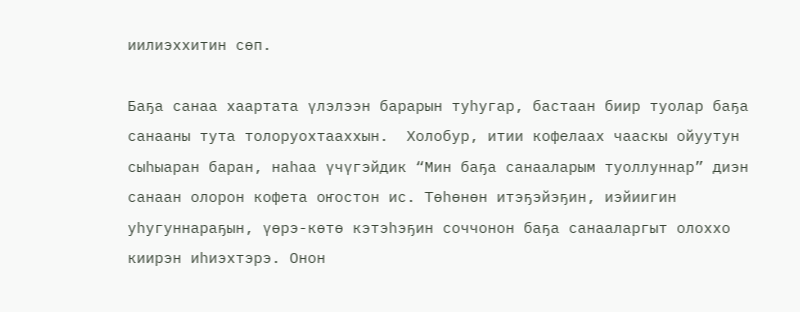иилиэххитин сөп.

Баҕа санаа хаартата үлэлээн барарын туһугар, бастаан биир туолар баҕа санааны тута толоруохтааххын.  Холобур, итии кофелаах чааскы ойуутун сыһыаран баран, наһаа үчүгэйдик “Мин баҕа санааларым туоллуннар” диэн санаан олорон кофета оҥостон ис. Төһөнөн итэҕэйэҕин, иэйиигин уһугуннараҕын, үөрэ-көтө кэтэһэҕин соччонон баҕа санааларгыт олоххо киирэн иһиэхтэрэ. Онон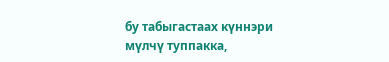бу табыгастаах күннэри мүлчү туппакка,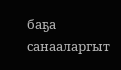баҕа санааларгыт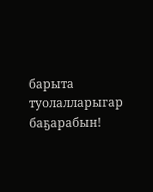барыта туолалларыгар баҕарабын!